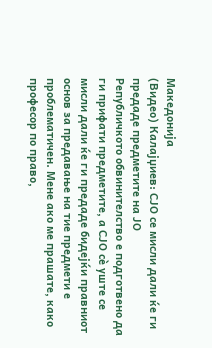Македонија
(Видео) Калајџиев: СЈО се мисли дали ќе ги предаде предметите на ЈО
Републичкото обвинителство е подготвено да ги прифати предметите, а СЈО сè уште се мисли дали ќе ги предаде бидејќи правниот основ за предавање на тие предмети е проблематичен. Мене ако ме прашате, како професор по право,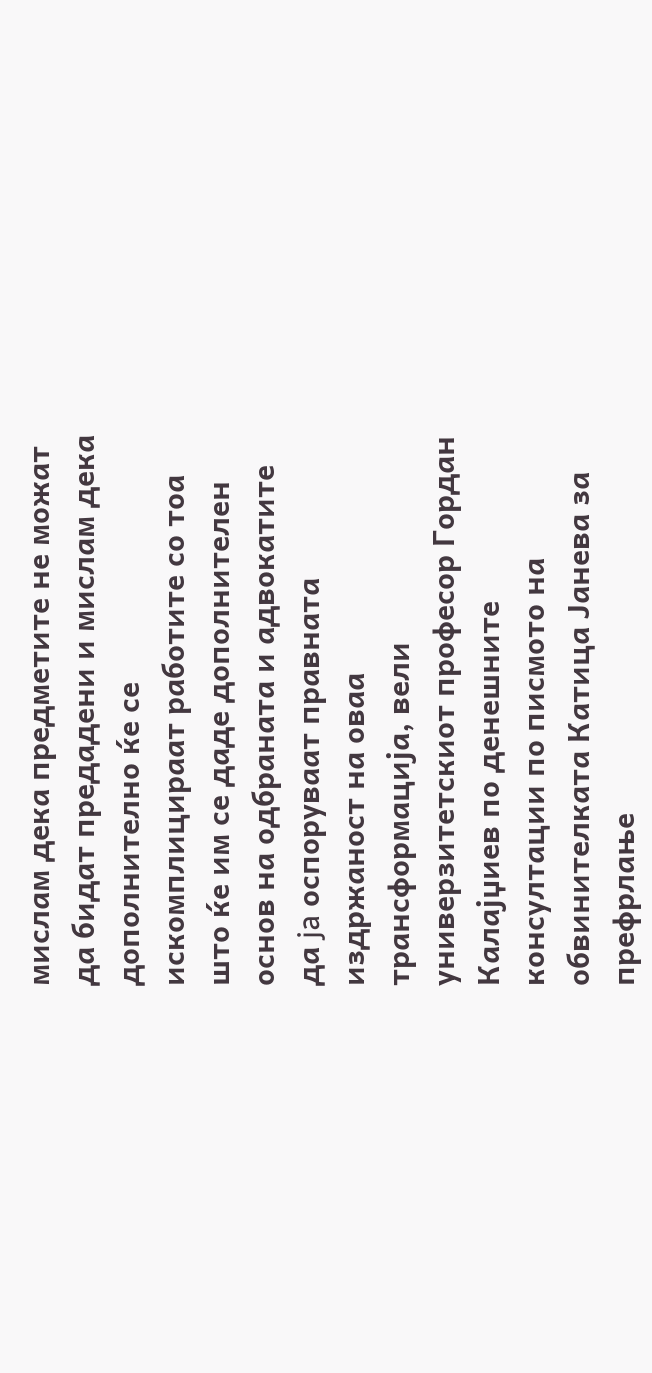мислам дека предметите не можат да бидат предадени и мислам дека дополнително ќе се искомплицираат работите со тоа што ќе им се даде дополнителен основ на одбраната и адвокатите да ja оспоруваат правната издржаност на оваа трансформација, вели универзитетскиот професор Гордан Калајџиев по денешните консултации по писмото на обвинителката Катица Јанева за префрлање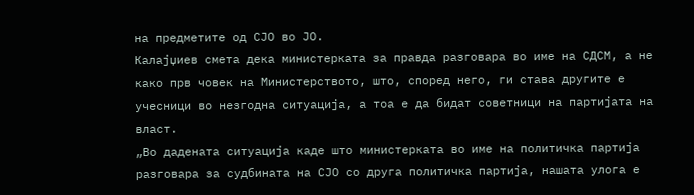на предметите од СЈО во ЈО.
Калајџиев смета дека министерката за правда разговара во име на СДСМ, а не како прв човек на Министерството, што, според него, ги става другите е учесници во незгодна ситуација, а тоа е да бидат советници на партијата на власт.
„Во дадената ситуација каде што министерката во име на политичка партија разговара за судбината на СЈО со друга политичка партија, нашата улога е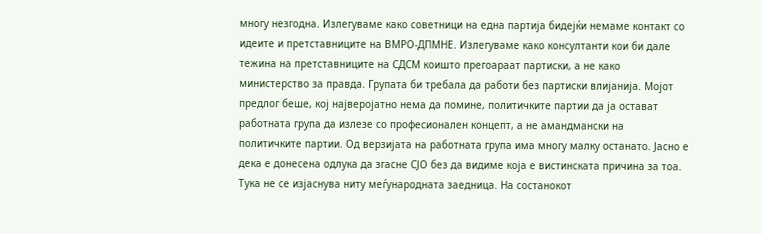многу незгодна. Излегуваме како советници на една партија бидејќи немаме контакт со идеите и претставниците на ВМРО-ДПМНЕ. Излегуваме како консултанти кои би дале тежина на претставниците на СДСМ коишто прегоараат партиски, а не како министерство за правда. Групата би требала да работи без партиски влијанија. Мојот предлог беше, кој најверојатно нема да помине, политичките партии да ја остават работната група да излезе со професионален концепт, а не амандмански на политичките партии. Од верзијата на работната група има многу малку останато. Јасно е дека е донесена одлука да згасне СЈО без да видиме која е вистинската причина за тоа. Тука не се изјаснува ниту меѓународната заедница. На состанокот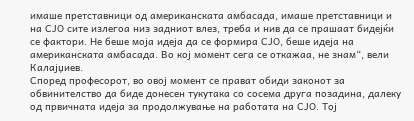имаше претставници од американската амбасада, имаше претставници и на СЈО сите излегоа низ задниот влез, треба и нив да се прашаат бидејќи се фактори. Не беше моја идеја да се формира СЈО, беше идеја на американската амбасада. Во кој момент сега се откажаа, не знам“, вели Калајџиев.
Според професорот, во овој момент се прават обиди законот за обвинителство да биде донесен тукутака со сосема друга позадина, далеку од првичната идеја за продолжување на работата на СЈО. Тој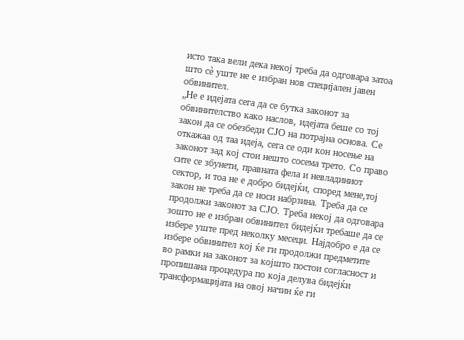исто така вели дека некој треба да одговара затоа што сè уште не е избран нов специјален јавен обвинител.
„Не е идејата сега да се бутка законот за обвинителство како наслов, идејата беше со тој закон да се обезбеди СЈО на потрајна основа. Се откажаа од таа идеја, сега се оди кон носење на законот зад кој стои нешто сосема трето. Со право сите се збунети, правната фела и невладиниот сектор, и тоа не е добро бидејќи, според мене,тој закон не треба да се носи набрзина. Треба да се продолжи законот за СЈО. Треба некој да одговара зошто не е избран обвинител бидејќи требаше да се избере уште пред неколку месеци. Најдобро е да се избере обвинител кој ќе ги продолжи предметите во рамки на законот за којшто постои согласност и пропишана процедура по која делува бидејќи трансформацијата на овој начин ќе ги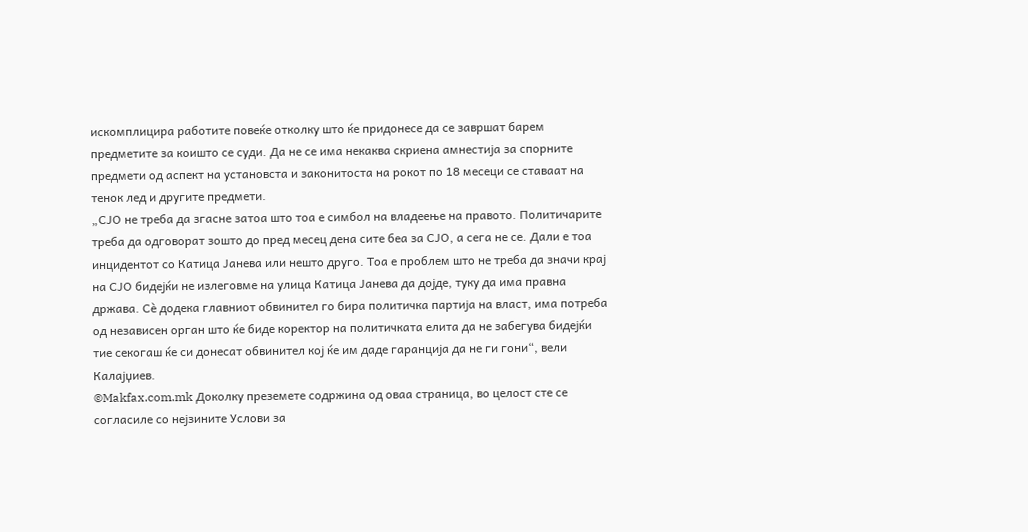искомплицира работите повеќе отколку што ќе придонесе да се завршат барем предметите за коишто се суди. Да не се има некаква скриена амнестија за спорните предмети од аспект на установста и законитоста на рокот по 18 месеци се ставаат на тенок лед и другите предмети.
„СЈО не треба да згасне затоа што тоа е симбол на владеење на правото. Политичарите треба да одговорат зошто до пред месец дена сите беа за СЈО, а сега не се. Дали е тоа инцидентот со Катица Јанева или нешто друго. Тоа е проблем што не треба да значи крај на СЈО бидејќи не излеговме на улица Катица Јанева да дојде, туку да има правна држава. Сè додека главниот обвинител го бира политичка партија на власт, има потреба од независен орган што ќе биде коректор на политичката елита да не забегува бидејќи тие секогаш ќе си донесат обвинител кој ќе им даде гаранција да не ги гони“, вели Калајџиев.
©Makfax.com.mk Доколку преземете содржина од оваа страница, во целост сте се согласиле со нејзините Услови за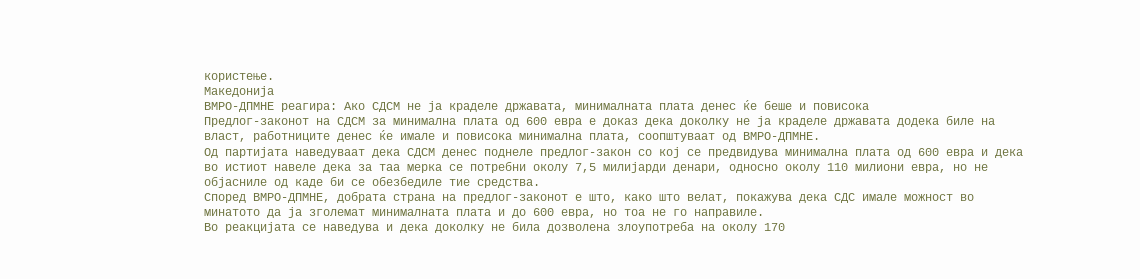користење.
Македонија
ВМРО-ДПМНЕ реагира: Ако СДСМ не ја краделе државата, минималната плата денес ќе беше и повисока
Предлог-законот на СДСМ за минимална плата од 600 евра е доказ дека доколку не ја краделе државата додека биле на власт, работниците денес ќе имале и повисока минимална плата, соопштуваат од ВМРО-ДПМНЕ.
Од партијата наведуваат дека СДСМ денес поднеле предлог-закон со кој се предвидува минимална плата од 600 евра и дека во истиот навеле дека за таа мерка се потребни околу 7,5 милијарди денари, односно околу 110 милиони евра, но не објасниле од каде би се обезбедиле тие средства.
Според ВМРО-ДПМНЕ, добрата страна на предлог-законот е што, како што велат, покажува дека СДС имале можност во минатото да ја зголемат минималната плата и до 600 евра, но тоа не го направиле.
Во реакцијата се наведува и дека доколку не била дозволена злоупотреба на околу 170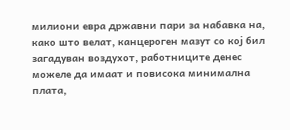милиони евра државни пари за набавка на, како што велат, канцероген мазут со кој бил загадуван воздухот, работниците денес можеле да имаат и повисока минимална плата,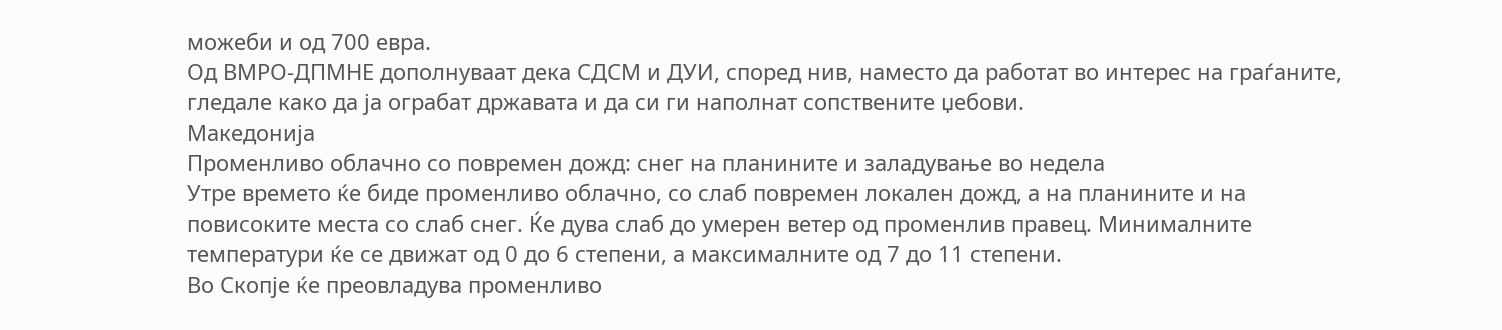можеби и од 700 евра.
Од ВМРО-ДПМНЕ дополнуваат дека СДСМ и ДУИ, според нив, наместо да работат во интерес на граѓаните, гледале како да ја ограбат државата и да си ги наполнат сопствените џебови.
Македонија
Променливо облачно со повремен дожд: снег на планините и заладување во недела
Утре времето ќе биде променливо облачно, со слаб повремен локален дожд, а на планините и на повисоките места со слаб снег. Ќе дува слаб до умерен ветер од променлив правец. Минималните температури ќе се движат од 0 до 6 степени, а максималните од 7 до 11 степени.
Во Скопје ќе преовладува променливо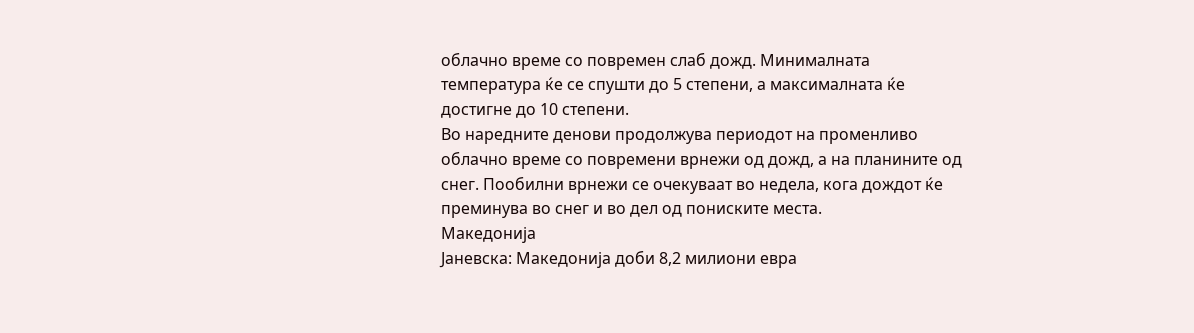облачно време со повремен слаб дожд. Минималната температура ќе се спушти до 5 степени, а максималната ќе достигне до 10 степени.
Во наредните денови продолжува периодот на променливо облачно време со повремени врнежи од дожд, а на планините од снег. Пообилни врнежи се очекуваат во недела, кога дождот ќе преминува во снег и во дел од пониските места.
Македонија
Јаневска: Македонија доби 8,2 милиони евра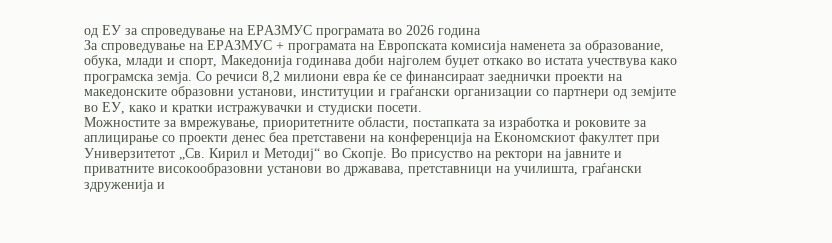од ЕУ за спроведување на ЕРАЗМУС програмата во 2026 година
За спроведување на ЕРАЗМУС + програмата на Европската комисија наменета за образование, обука, млади и спорт, Македонија годинава доби најголем буџет откако во истата учествува како програмска земја. Со речиси 8,2 милиони евра ќе се финансираат заеднички проекти на македонските образовни установи, институции и граѓански организации со партнери од земјите во ЕУ, како и кратки истражувачки и студиски посети.
Можностите за вмрежување, приоритетните области, постапката за изработка и роковите за аплицирање со проекти денес беа претставени на конференција на Економскиот факултет при Универзитетот „Св. Кирил и Методиј“ во Скопје. Во присуство на ректори на јавните и приватните високообразовни установи во државава, претставници на училишта, граѓански здруженија и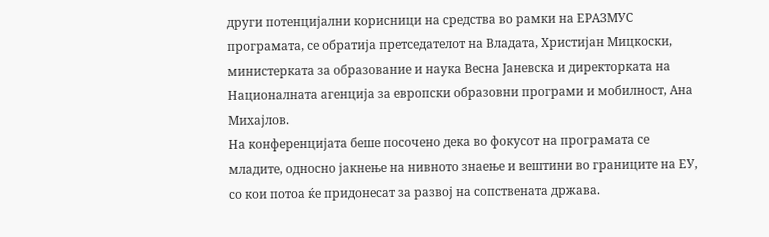други потенцијални корисници на средства во рамки на ЕРАЗМУС програмата, се обратија претседателот на Владата, Христијан Мицкоски, министерката за образование и наука Весна Јаневска и директорката на Националната агенција за европски образовни програми и мобилност, Ана Михајлов.
На конференцијата беше посочено дека во фокусот на програмата се младите, односно јакнење на нивното знаење и вештини во границите на ЕУ, со кои потоа ќе придонесат за развој на сопствената држава.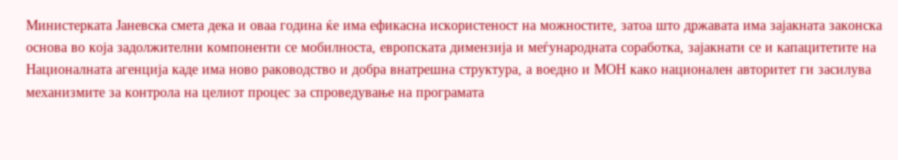Министерката Јаневска смета дека и оваа година ќе има ефикасна искористеност на можностите, затоа што државата има зајакната законска основа во која задолжителни компоненти се мобилноста, европската димензија и меѓународната соработка, зајакнати се и капацитетите на Националната агенција каде има ново раководство и добра внатрешна структура, а воедно и МОН како национален авторитет ги засилува механизмите за контрола на целиот процес за спроведување на програмата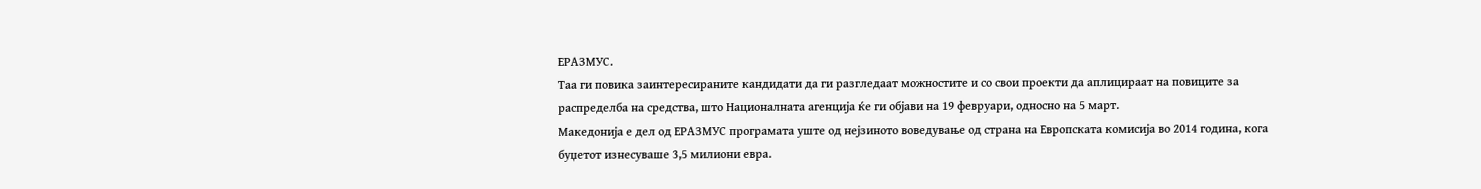ЕРАЗМУС.
Таа ги повика заинтересираните кандидати да ги разгледаат можностите и со свои проекти да аплицираат на повиците за распределба на средства, што Националната агенција ќе ги објави на 19 февруари, односно на 5 март.
Македонија е дел од ЕРАЗМУС програмата уште од нејзиното воведување од страна на Европската комисија во 2014 година, кога буџетот изнесуваше 3,5 милиони евра.